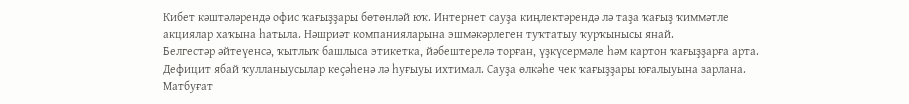Кибет кәштәләрендә офис ҡағыҙҙары бөтөнләй юҡ. Интернет сауҙа киңлектәрендә лә таҙа ҡағыҙ ҡиммәтле акциялар хаҡына һатыла. Нәшриәт компанияларына эшмәкәрлеген туҡтатыу ҡурҡынысы янай.
Белгестәр әйтеүенсә, ҡытлыҡ башлыса этикетка, йәбештерелә торған, үҙкүсермәле һәм картон ҡағыҙҙарға арта. Дефицит ябай ҡулланыусылар кеҫәһенә лә һуғыуы ихтимал. Сауҙа өлкәһе чек ҡағыҙҙары юғалыуына зарлана. Матбуғат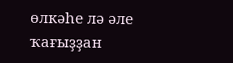өлкәһе лә әле ҡағыҙҙан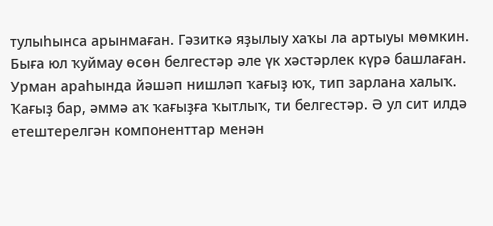тулыһынса арынмаған. Гәзиткә яҙылыу хаҡы ла артыуы мөмкин. Быға юл ҡуймау өсөн белгестәр әле үк хәстәрлек күрә башлаған.
Урман араһында йәшәп нишләп ҡағыҙ юҡ, тип зарлана халыҡ. Ҡағыҙ бар, әммә аҡ ҡағыҙға ҡытлыҡ, ти белгестәр. Ә ул сит илдә етештерелгән компоненттар менән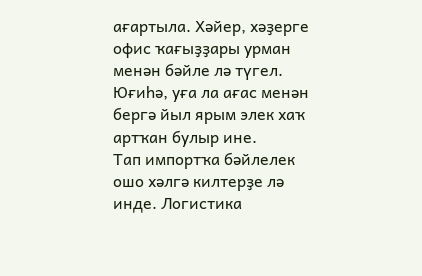ағартыла. Хәйер, хәҙерге офис ҡағыҙҙары урман менән бәйле лә түгел. Юғиһә, уға ла ағас менән бергә йыл ярым элек хаҡ артҡан булыр ине.
Тап импортҡа бәйлелек ошо хәлгә килтерҙе лә инде. Логистика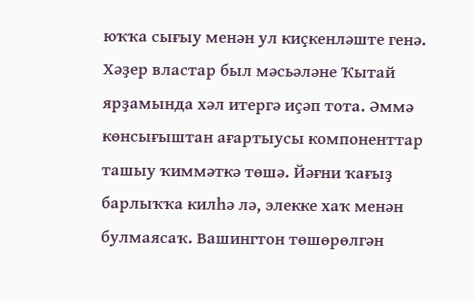юҡҡа сығыу менән ул киҫкенләште генә. Хәҙер властар был мәсьәләне Ҡытай ярҙамында хәл итергә иҫәп тота. Әммә көнсығыштан ағартыусы компоненттар ташыу ҡиммәткә төшә. Йәғни ҡағыҙ барлыҡҡа килһә лә, элекке хаҡ менән булмаясаҡ. Вашингтон төшөрөлгән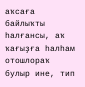аҡсаға байлыҡты һалғансы, аҡ ҡағыҙға һалһам отошлораҡ булыр ине, тип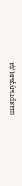шаяртыуҙың да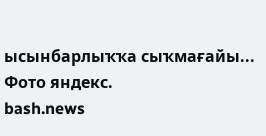ысынбарлыҡҡа сыҡмағайы...
Фото яндекс.
bash.news